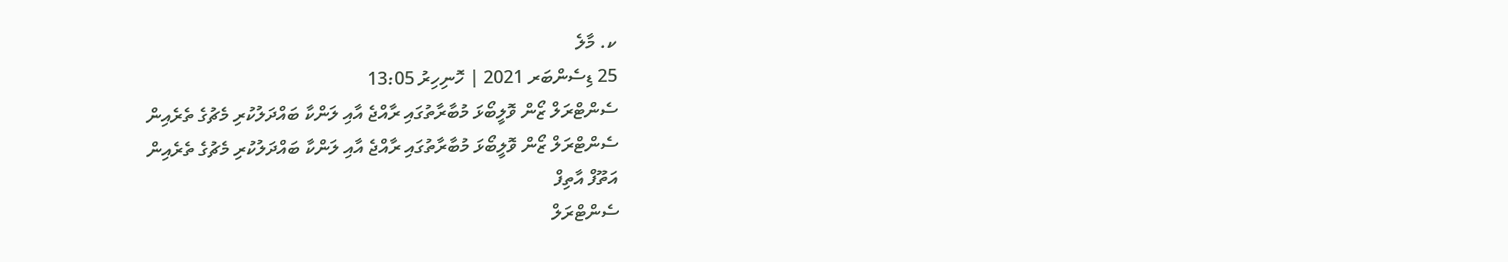ކ. މާލެ
25 ޑިސެންބަރ 2021 | ހޮނިހިރު 13:05
ސެންޓްރަލް ޒޯން ވޮލީބޯޅަ މުބާރާތުގައި ރާއްޖެ އާއި ލަންކާ ބައްދަލުކުރި މެޗުގެ ތެރެއިން
ސެންޓްރަލް ޒޯން ވޮލީބޯޅަ މުބާރާތުގައި ރާއްޖެ އާއި ލަންކާ ބައްދަލުކުރި މެޗުގެ ތެރެއިން
އަތޫފް އާތިފް
ސެންޓްރަލް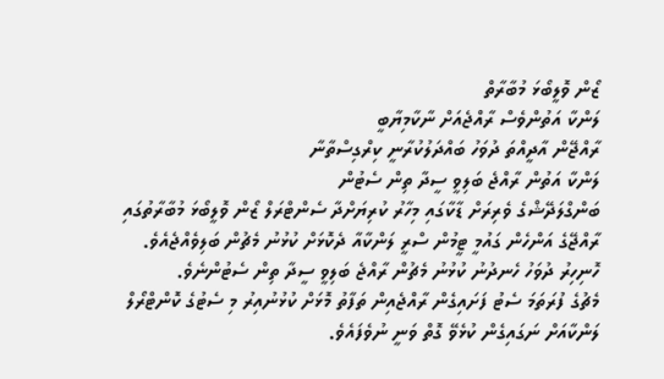ޒޯން ވޮލީބޯޅަ މުބާރާތް
ލަންކާ އަތުންވެސް ރާއްޖެއަށް ނާކާމިޔާބީ
ރާއްޖޭން އާދީއްތަ ދުވަހު ބައްދަލުކުރާނީ ކިރްގިސްތާނާ
ލަންކާ އަތުން ރާއްޖެ ބަލިވީ ސީދާ ތިން ސެޓުން
ބަންގްލަދޭޝްގެ ވެރިރަށް ޑާކާގައި މިހާރު ކުރިޔަށްދާ ސެންޓްރަލް ޒޯން ވޮލީބޯޅަ މުބާރާތުގައި ރާއްޖޭގެ އަންހެން ގައުމީ ޓީމުން ސްރީ ލަންކާއާ ދެކޮޅަށް ކުޅުނު މެޗުން ބަލިވެއްޖެއެވެ.
ހޮނިހިރު ދުވަހު ހެނދުނު ކުޅުނު މެޗުން ރާއްޖެ ބަލިވީ ސީދާ ތިން ސެޓުންނެވެ.
މެޗުގެ ފުރަތަމަ ސެޓު ފަށައިގެން ރާއްޖެއިން ތަފާތު މޮޅަށް ކުޅުނުއިރު މި ސެޓުގެ ކޮންޓްރޯލް ލަންކާއަށް ނަގައިގެން ކުޅެވޭ ގޮތް ވަނީ ނުވެފައެވެ.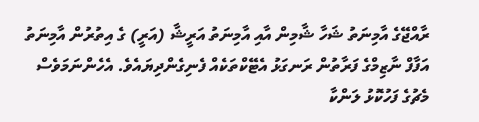ރާއްޖޭގެ އާމިނަތު ޝަހާ ޝާމިން އާއި އާމިނަތު އަރީޝާ (އަރީ) ގެ އިތުރުން އާމިނަތު އަފާފް ނާޒިމްގެ ފަރާތުން ރަނގަޅު އެޓޭކްތަކެއް ފެނިގެންދިޔައެވެ. އެހެންނަމަވެސް މެޗުގެ ފަހުކޮޅު ލަންކާ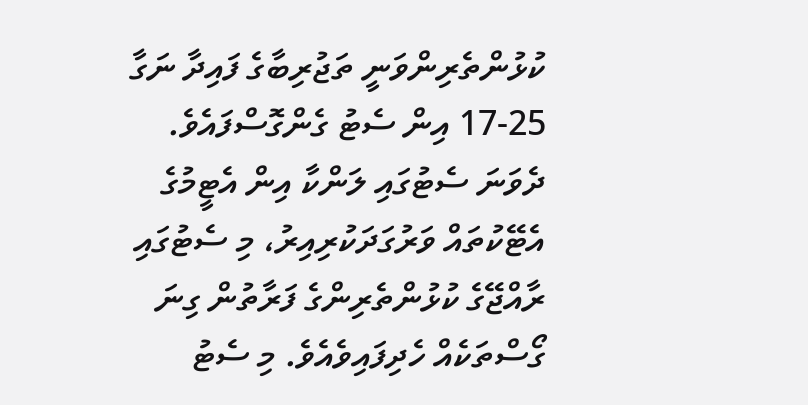ކުޅުންތެރިންވަނީ ތަޖުރިބާގެ ފައިދާ ނަގާ 25-17 އިން ސެޓު ގެންގޮސްފައެވެ.
ދެވަނަ ސެޓުގައި ލަންކާ އިން އެޓީމުގެ އެޓޭކުތައް ވަރުގަދަކުރިއިރު، މި ސެޓުގައި ރާއްޖޭގެ ކުޅުންތެރިންގެ ފަރާތުން ގިނަ ގޯސްތަކެއް ހެދިފައިވެއެވެ. މި ސެޓު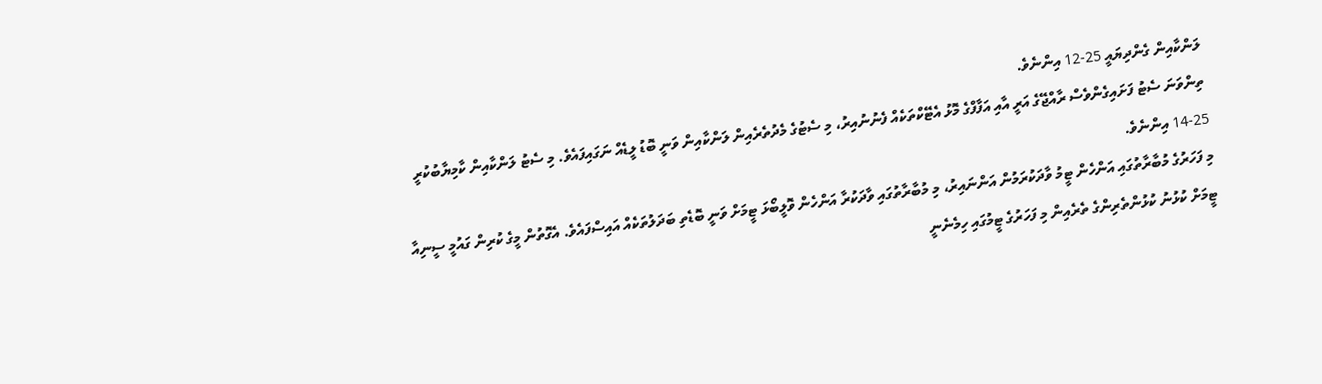ލަންކާއިން ގެންދިޔައީ 25-12 އިންނެވެ.
ތިންވަނަ ސެޓު ފަށައިގެންވެސް ރާއްޖޭގެ އަރީ އާއި އަފާފްގެ މޮޅު އެޓޭކްތަކެއް ފެނުނުއިރު، މި ސެޓުގެ މެދުތެރެއިން ލަންކާއިން ވަނީ ބޮޑު ލީޑެއް ނަގައިފައެވެ. މި ސެޓު ލަންކާއިން ކާމިޔާބުކުރީ 25-14 އިންނެވެ.
މި ފަހަރުގެ މުބާރާތުގައި އަންހެން ޓީމު ވާދަކުރަމުން އަންނައިރު، މި މުބާރާތުގައި ވާދަކުރާ އަންހެން ވޮލީބޯޅަ ޓީމަށް ވަނީ ބޮޑެތި ބަދަލުތަކެއް އައިސްފައެވެ. އެގޮތުން މީގެ ކުރިން ގައުމީ ސީނިއާ ޓީމަށް ކުޅުނު ކުޅުންތެރިންގެ ތެރެއިން މި ފަހަރުގެ ޓީމުގައި ހިމެނެނީ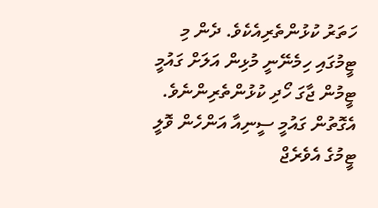ހަތަރު ކުޅުންތެރިއެކެވެ. ދެން މި ޓީމުގައި ހިމެނޭނީ މުޅިން އަލަށް ގައުމީ ޓީމުން ޖާގަ ހޯދި ކުޅުންތެރިންނެވެ.
އެގޮތުން ގައުމީ ސީނިއާ އަންހެން ވޮލީ ޓީމުގެ އެވެރެޖް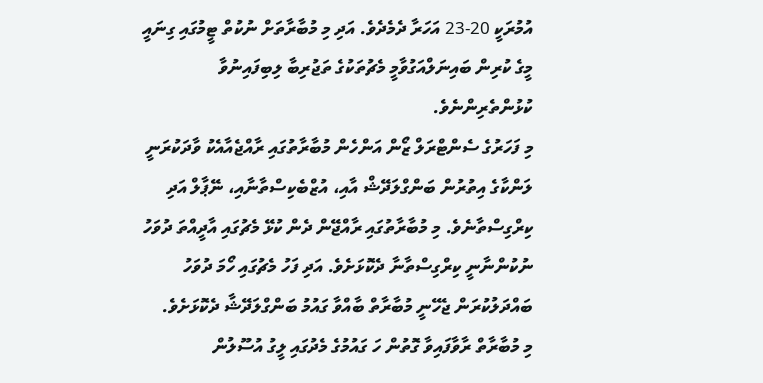އުމުރަކީ 20-23 އަހަރާ ދެމެދެވެ. އަދި މި މުބާރާތަށް ނުކުތް ޓީމުގައި ގިނައީ މީގެ ކުރިން ބައިނަލްއަގުވާމީ މެޗުތަކުގެ ތަޖުރިބާ ލިބިފައިނުވާ ކުޅުންތެރިންނެވެ.
މި ފަހަރުގެ ސެންޓްރަލް ޒޯން އަންހެން މުބާރާތުގައި ރާއްޖެއާއެކު ވާދަކުރަނީ ލަންކާގެ އިތުރުން ބަންގްލަދޭޝް އާއި، އުޒްބެކިސްތާނާއި، ނޭޕާލް އަދި ކިރްގިސްތާނެވެ. މި މުބާރާތުގައި ރާއްޖޭން ދެން ކުޅޭ މެޗުގައި އާދީއްތަ ދުވަހު ނުކުންނާނީ ކިރްގިސްތާނާ ދެކޮޅަށެވެ. އަދި ފަހު މެޗުގައި ހޯމަ ދުވަހު ބައްދަލުކުރަން ޖެހޭނީ މުބާރާތް ބާއްވާ ގައުމު ބަންގްލަދޭޝާ ދެކޮޅަށެވެ.
މި މުބާރާތް ރާވާފައިވާ ގޮތުން ހަ ގައުމުގެ މެދުގައި ލީގު އުސޫލުން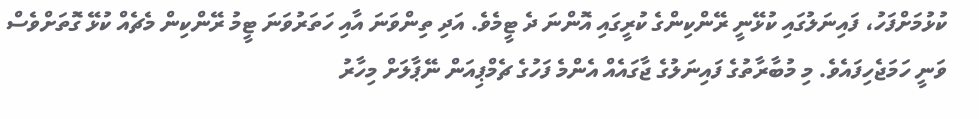ކުޅުމަށްފަހު، ފައިނަލުގައި ކުޅޭނީ ރޭންކިންގެ ކުރީގައި އޮންނަ ދެ ޓީމެވެ. އަދި ތިންވަނަ އާއި ހަތަރުވަނަ ޓީމު ރޭންކިން މެޗެއް ކުޅޭ ގޮތަށްވެސް ވަނީ ހަމަޖެހިފައެވެ. މި މުބާރާތުގެ ފައިނަލުގެ ޖާގައެއް އެންމެ ފަހުގެ ޗެމްޕިއަން ނޭޕާލަށް މިހާރު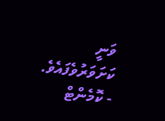ވަނީ ކަށަވަރުވެފައެވެ.
- ކޮމެންޓް